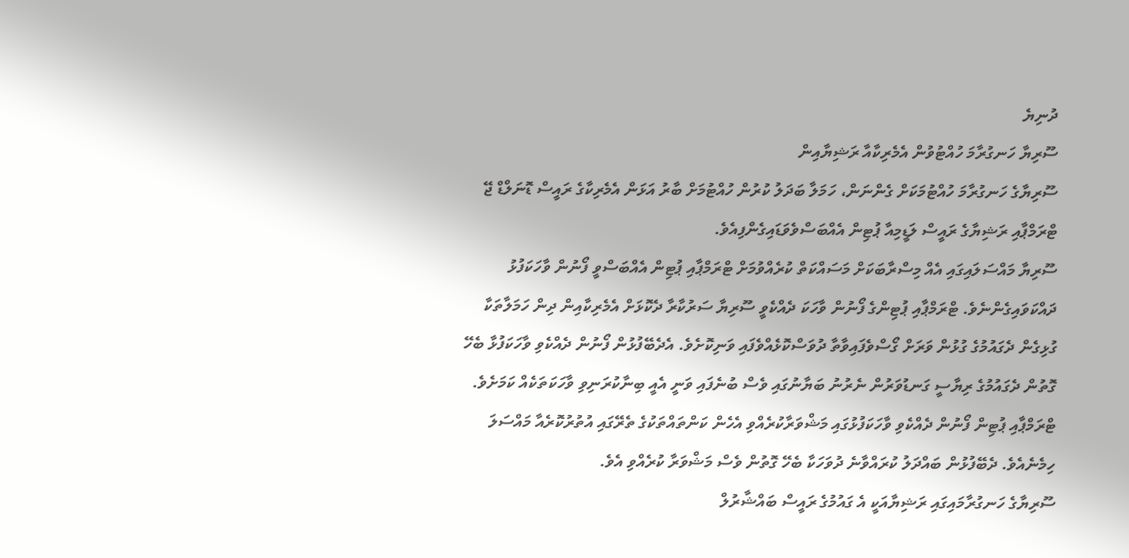ދުނިޔެ
ސޫރިޔާ ހަނގުރާމަ ހުއްޓުވުން އެމެރިކާއާ ރަޝިޔާއިން
ސޫރިޔާގެ ހަނގުރާމަ ހުއްޓުމަކަށް ގެންނަން، ހަމަލާ ބަދަލު ކުރުން ހުއްޓުމަށް ބާރު އަޅަން އެމެރިކާގެ ރައީސް ޑޮނަލްޑް ޖޭ ޓްރަމްޕާއި ރަޝިޔާގެ ރައީސް ލަޑީމިއާ ޕުޓިން އެއްބަސްވެވަޑައިގެންފިއެވެ.
ސޫރިޔާ މައްސަލައިގައި އެއް މިސްރާބަކަށް މަސައްކަތް ކުރެއްވުމަށް ޓްރަމްޕާއި ޕުޓިން އެއްބަސްވީ ފޯނުން ވާހަކަފުޅު ދައްކަވައިގެންނެވެ. ޓްރަމްޕާއި ޕުޓިންގެ ފޯނުން ވާހަކަ ދެއްކެވީ ސޫރިޔާ ސަރުކާރާ ދެކޮޅަށް އެމެރިކާއިން ދިން ހަމަލާތަކާ ގުޅިގެން ދެގައުމުގެ ގުޅުން ވަރަށް ގޯސްވެފައިވާތާ ދުވަސްކޮޅެއްވެފައި ވަނިކޮށެވެ. އެދެބޭފުޅުން ފޯނުން ދެއްކެވި ވާހަކަފުޅާ ބެހޭ ގޮތުން ދެގައުމުގެ ރިޔާސީ ގަނޑުވަރުން ނެރުނު ބަޔާނުގައި ވެސް ބުނެފައި ވަނީ އެއީ ބިނާކުރަނިވި ވާހަކަތަކެއް ކަމަށެވެ.
ޓްރަމްޕާއި ޕުޓިން ފޯނުން ދެއްކެވި ވާހަކަފުޅުގައި މަޝްވަރާކުރެއްވި އެހެން ކަންތައްތަކުގެ ތެރޭގައި އުތުރުކޮރެއާ މައްސަލަ ހިމެނެއެވެ. ދެބޭފުޅުން ބައްދަލު ކުރައްވާނެ ދުވަހަކާ ބެހޭ ގޮތުން ވެސް މަޝްވަރާ ކުރެއްވި އެވެ.
ސޫރިޔާގެ ހަނގުރާމައިގައި ރަޝިޔާއަކީ އެ ގައުމުގެ ރައީސް ބައްޝާރުލް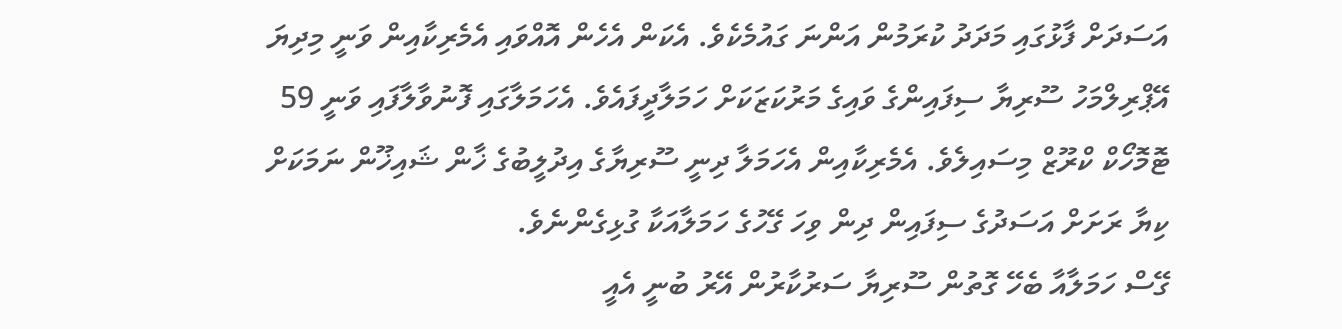އަސަދަށް ފާޅުގައި މަދަދު ކުރަމުން އަންނަ ގައުމެކެވެ. އެކަން އެހެން އޮއްވައި އެމެރިކާއިން ވަނީ މިދިޔަ އޭޕްރިލްމަހު ސޫރިޔާ ސިފައިންގެ ވައިގެ މަރުކަޒަކަށް ހަމަލާދީފައެވެ. އެހަމަލާގައި ފޮނުވާލާފައި ވަނީ 59 ޓޮމޮހޯކް ކްރޫޒް މިސައިލެވެ. އެމެރިކާއިން އެހަމަލާ ދިނީ ސޫރިޔާގެ އިދުލީބުގެ ޚާން ޝައިޚޫން ނަމަކަށް ކިޔާ ރަށަށް އަސަދުގެ ސިފައިން ދިން ވިހަ ގޭހުގެ ހަމަލާއަކާ ގުޅިގެންނެވެ.
ގޭސް ހަމަލާއާ ބެހޭ ގޮތުން ސޫރިޔާ ސަރުކާރުން އޭރު ބުނީ އެއީ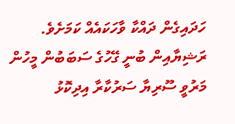ހަދައިގެން ދައްކާ ވާހަކައެއް ކަމަށެވެ. ރަޝިޔާއިން ބުނީ ގޭހުގެ ސަބަބުން މީހުން މަރުވީ ސޫރިޔާ ސަރުކާރާ އިދިކޮޅު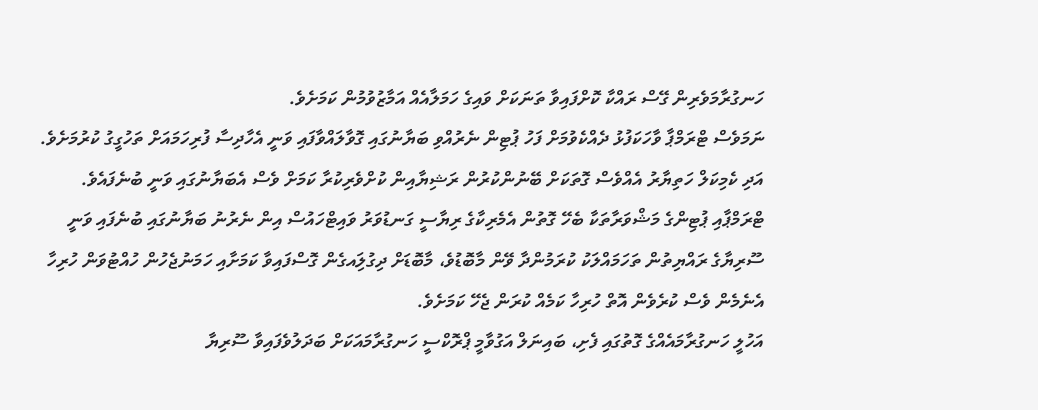ހަނގުރާމަވެރިން ގޭސް ރައްކާ ކޮށްފައިވާ ތަނަކަށް ވައިގެ ހަމަލާއެއް އަމާޒުވުމުން ކަމަށެވެ.
ނަމަވެސް ޓްރަމްޕާ ވާހަކަފުޅު ދެއްކެވުމަށް ފަހު ޕުޓިން ނެރުއްވި ބަޔާނުގައި ގޮވާލައްވާފައި ވަނީ އެހާދިސާ ފުރިހަމައަށް ތަހުގީގު ކުރުމަށެވެ. އަދި ކެމިކަލް ހަތިޔާރު އެއްވެސް ގޮތަކަށް ބޭނުންކުރުން ރަޝިޔާއިން ކުށްވެރިކުރާ ކަމަށް ވެސް އެބަޔާނުގައި ވަނީ ބުނެފައެވެ.
ޓްރަމްޕާއި ޕުޓިންގެ މަޝްވަރާތަކާ ބެހޭ ގޮތުން އެމެރިކާގެ ރިޔާސީ ގަނޑުވަރު ވައިޓްހައުސް އިން ނެރުނު ބަޔާނުގައި ބުނެފައި ވަނީ ސޫރިޔާގެ ރައްޔިތުން ތަހަމައްލަކު ކުރަމުންދާ ވޭން މާބޮޑުވެ، މާބޮޑަށް ދިގުލަިއގެން ގޮސްފައިވާ ކަމަށާއި ހަމަނުޖެހުން ހުއްޓުވަން ހުރިހާ އެނެމެން ވެސް ކުރެވެން އޮތް ހުރިހާ ކަމެއް ކުރަން ޖެހޭ ކަމަށެވެ.
އަހުލީ ހަނގުރާމައެއްގެ ގޮތުގައި ފެށި، ބައިނަލް އަގުވާމީ ޕްރޮކްސީ ހަނގުރާމައަކަށް ބަދަލުވެފައިވާ ސޫރިޔާ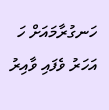ހަނގުރާމައަށް ހަ އަހަރު ވެފައި ވާއިރު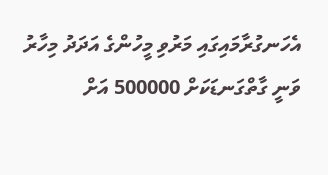އެހަނގުރާމައިގައި މަރުވި މީހުންގެ އަދަދު މިހާރު ވަނީ ގާތްގަނޑަކަށް 500000 އަށް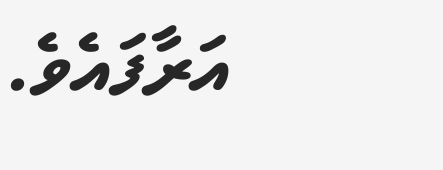އަރާފައެވެ.